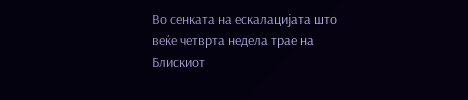Во сенката на ескалацијата што веќе четврта недела трае на Блискиот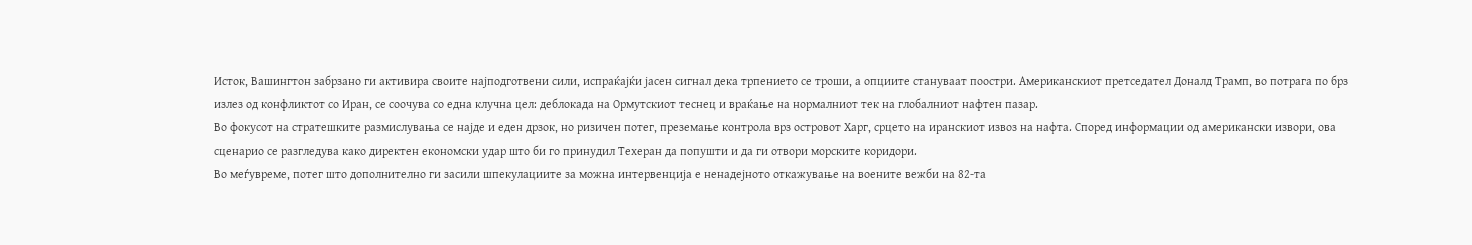Исток, Вашингтон забрзано ги активира своите најподготвени сили, испраќајќи јасен сигнал дека трпението се троши, а опциите стануваат поостри. Американскиот претседател Доналд Трамп, во потрага по брз излез од конфликтот со Иран, се соочува со една клучна цел: деблокада на Ормутскиот теснец и враќање на нормалниот тек на глобалниот нафтен пазар.
Во фокусот на стратешките размислувања се најде и еден дрзок, но ризичен потег, преземање контрола врз островот Харг, срцето на иранскиот извоз на нафта. Според информации од американски извори, ова сценарио се разгледува како директен економски удар што би го принудил Техеран да попушти и да ги отвори морските коридори.
Во меѓувреме, потег што дополнително ги засили шпекулациите за можна интервенција е ненадејното откажување на воените вежби на 82-та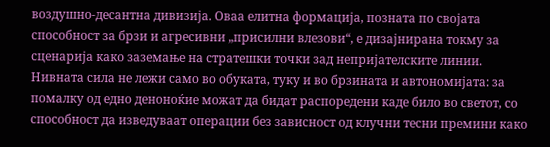воздушно-десантна дивизија. Оваа елитна формација, позната по својата способност за брзи и агресивни „присилни влезови“, е дизајнирана токму за сценарија како заземање на стратешки точки зад непријателските линии.
Нивната сила не лежи само во обуката, туку и во брзината и автономијата: за помалку од едно деноноќие можат да бидат распоредени каде било во светот, со способност да изведуваат операции без зависност од клучни тесни премини како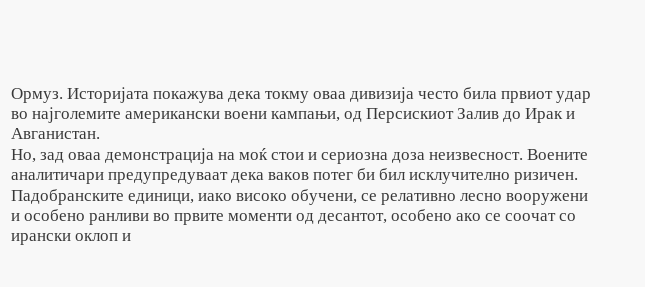Ормуз. Историјата покажува дека токму оваа дивизија често била првиот удар во најголемите американски воени кампањи, од Персискиот Залив до Ирак и Авганистан.
Но, зад оваа демонстрација на моќ стои и сериозна доза неизвесност. Воените аналитичари предупредуваат дека ваков потег би бил исклучително ризичен. Падобранските единици, иако високо обучени, се релативно лесно вооружени и особено ранливи во првите моменти од десантот, особено ако се соочат со ирански оклоп и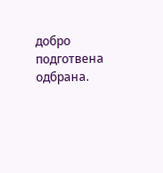добро подготвена одбрана.